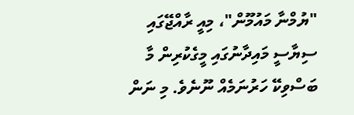"ޔުމްނާ މައުމޫން"، މިއީ ރާއްޖޭގައި ސިޔާސީ މައިދާނުގައި މީގެކުރިން މާ ބަސްވިކޭ ހަރުނަމެއް ނޫނެވެ. މި ނަން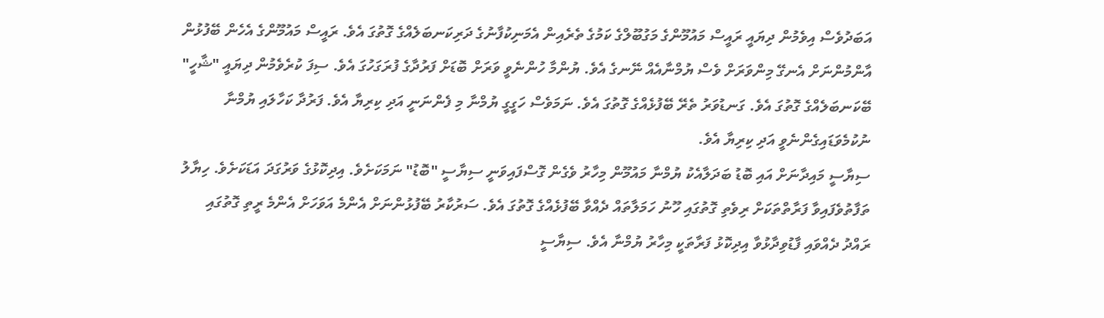އަބަދުވެސް އިވެމުން ދިޔައީ ރައީސް މައުމޫންގެ މަގުބޫލްގެ ކަމުގެ ތެރެއިން އެމަނިކުފާނުގެ ދަރިކަނބަލެއްގެ ގޮތުގަ އެވެ. ރައީސް މައުމޫންގެ އެހެން ބޭފުޅުން އާންމުންނަށް އެނގޭ މިންވަރަށް ވެސް ޔުމްނާއެއް ނޭނގެ އެވެ. ޔުންމާ ހުންނެވީ ވަރަށް ބޮޑަށް ފަރުދާގެ ފުރަގަހުގަ އެވެ. ސިފަ ކުރެވެމުން ދިޔައީ "ޝާހީ" ބޭކަނބަލެއްގެ ގޮތުގަ އެވެ. ގަނޑުވަރު ތެރޭ ބޭފުޅެއްގެ ގޮތުގަ އެވެ. ނަމަވެސް ހަގީގީ ޔުމްނާ މި ފެންނަނީ އަދި ކިރިޔާ އެވެ. ފަރުދާ ކަހާލައި ޔުމްނާ ނުކުމެވަޑައިގެންނެވީ އަދި ކިރިޔާ އެވެ.
ސިޔާސީ މައިދާނަށް އައި ބޮޑު ބަދަލާއެކު ޔުމްނާ މައުމޫން މިހާރު ވެގެން ގޮސްފައިވަނީ ސިޔާސީ "ބޮޑު" ނަމަކަށެވެ. އިދިކޮޅުގެ ވަރުގަދަ އަޑަކަށެވެ. ހިޔާލު ތަފާތުވެފައިވާ ފަރާތްތަކަށް ރިވެތި ގޮތުގައި ހޫނު ހަމަލާތައް ދެއްވާ ބޭފުޅެއްގެ ގޮތުގަ އެވެ. ސަރުކާރު ބޭފުޅުންނަށް އެންމެ އަވަހަށް އެންމެ ރީތި ގޮތުގައި ރައްދު ދެއްވައި ފާޑުވިދާޅުވާ އިދިކޮޅު ފަރާތަކީ މިހާރު ޔުމްނާ އެވެ. ސިޔާސީ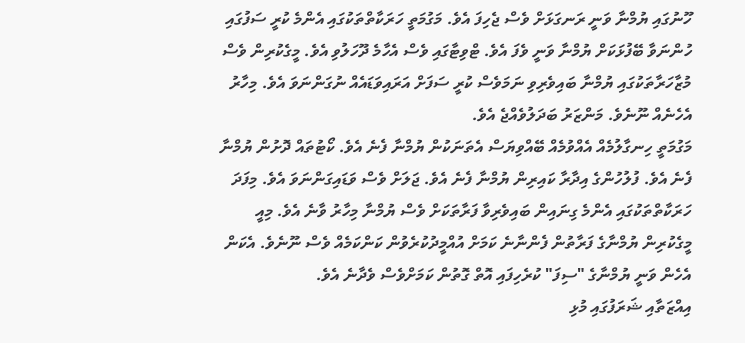ހޫނުގައި ޔުމްނާ ވަނީ ރަނގަޅަށް ވެސް ޖެހިފަ އެވެ. މަގުމަތީ ހަރަކާތްތަކުގައި އެންމެ ކުރީ ސަފުގައި ހުންނަވާ ބޭފުޅަކަށް ޔުމްނާ ވަނީ ވެފަ އެވެ. ޓްވިޓާގައި ވެސް އެހާމެ ދޫހަލުވި އެވެ. މީގެކުރިން ވެސް މުޒާހަރާތަކުގައި ޔުމްނާ ބައިވެރިވި ނަމަވެސް ކުރީ ސަފަށް އަރައިވަޑައެއް ނުގަންނަވަ އެވެ. މިހާރު އެހެނެއް ނޫނެވެ. މަންޒަރު ބަދަލުވެއްޖެ އެވެ.
މަގުމަތީ ހިނގާލުމެއް އެއްވުމެއް ބޭއްވިޔަސް އެތަނަކުން ޔުމްނާ ފެނެ އެވެ. ކޯޓުތައް ދޮށުން ޔުމްނާ ފެނެ އެވެ. ފުލުހުންގެ އިދާރާ ކައިރިން ޔުމްނާ ފެނެ އެވެ. ޖަލަށް ވެސް ވަޑައިގަންނަވަ އެވެ. މިފަދަ ހަރަކާތްތަކުގައި އެންމެ ގިނައިން ބައިވެރިވާ ފަރާތަކަށް ވެސް ޔުމްނާ މިހާރު ވާނެ އެވެ. މިއީ މީގެކުރިން ޔުމްނާގެ ފަރާތުން ފެންނާނެ ކަމަށް އުއްމީދުކުރެވުން ކަންކަމެއް ވެސް ނޫނެވެ. އެކަން އެހެން ވަނީ ޔުމްނާގެ "ސިފަ" ކުރެހިފައި އޮތް ގޮތުން ކަމަށްވެސް ވެދާނެ އެވެ.
އިއްޒަތާއި ޝަރަފުގައި މުޅި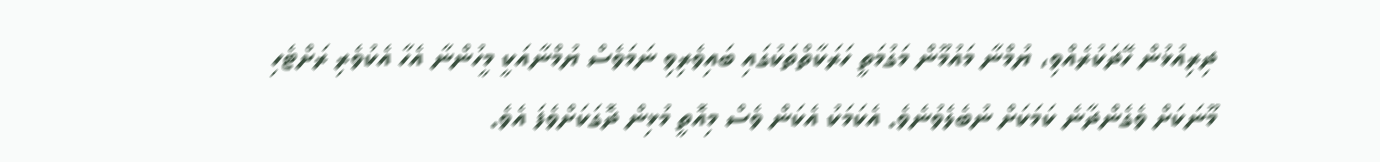ދިރިއުޅުން ހޭދަކުރެއްވި، ޔުމްނާ މައުމޫން މަގުމަތީ ހަރަކާތްތަކުގައި ބައިވެރިވި ނަމަވެސް ޔުމްނާއަކީ މީހުންނާ އެހާ އެކުވެރި ރަށްޓެހި މޫނަކަށް ވެގެންދާނެ ކަމަކަށް ނުބެލެވުނެވެ. އެކަމަކު އެކަން ވެސް މިއޮތީ މުޅިން ދޮގަކަށްވެފަ އެވެ.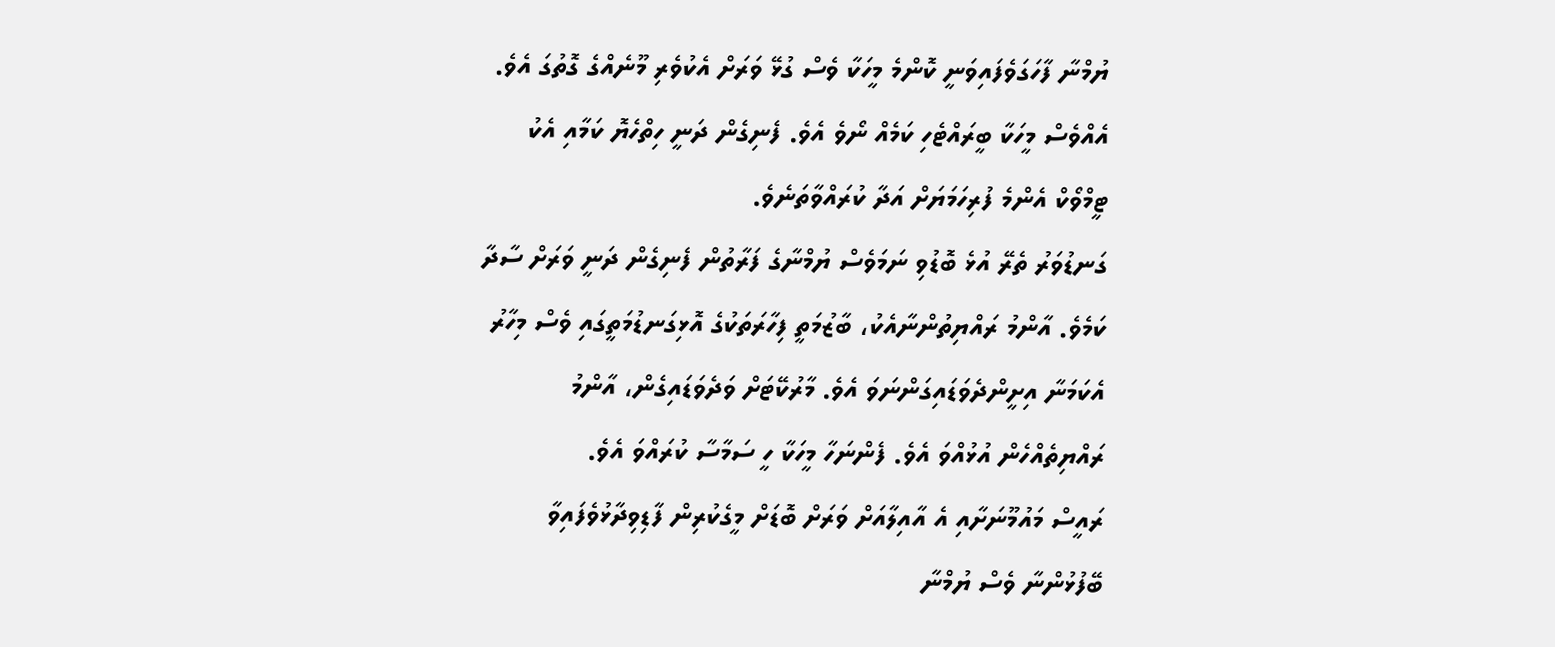ޔުމްނާ ފާހަގަވެފައިވަނީ ކޮންމެ މީހަކާ ވެސް ގުޅޭ ވަރަށް އެކުވެރި މޫނެއްގެ ގޮތުގަ އެވެ. އެއްވެސް މީހަކާ ބީރައްޓެހި ކަމެއް ނޯވެ އެވެ. ފެނިގެން ދަނީ ހިތްހެޔޮ ކަމާއި އެކު ޓީމްވޯކް އެންމެ ފުރިހަމަޔަށް އަދާ ކުރައްވާތަނެވެ.
ގަނޑުވަރު ތެރޭ އުޅެ ބޮޑުވި ނަމަވެސް ޔުމްނާގެ ފަރާތުން ފެނިގެން ދަނީ ވަރަށް ސާދާ ކަމެވެ. އާންމު ރައްޔިތުންނާއެކު، ބާޒުމަތީ ފިހާރަތަކުގެ އޮޅިގަނޑުމަތީގައި ވެސް މިހާރު އެކަމަނާ އިށީންދެވަޑައިގަންނަވަ އެވެ. މާރުކޭޓަށް ވަދެވަޑައިގެން، އާންމު ރައްޔިތެއްހެން އުޅުއްވަ އެވެ. ފެންނަހާ މީހަކާ ހީ ސަމާސާ ކުރައްވަ އެވެ.
ރައީސް މައުމޫނަށާއި އެ އާއިލާއަށް ވަރަށް ބޮޑަށް މީގެކުރިން ފާޑިވިދާޅުވެފައިވާ ބޭފުޅުންނާ ވެސް ޔުމްނާ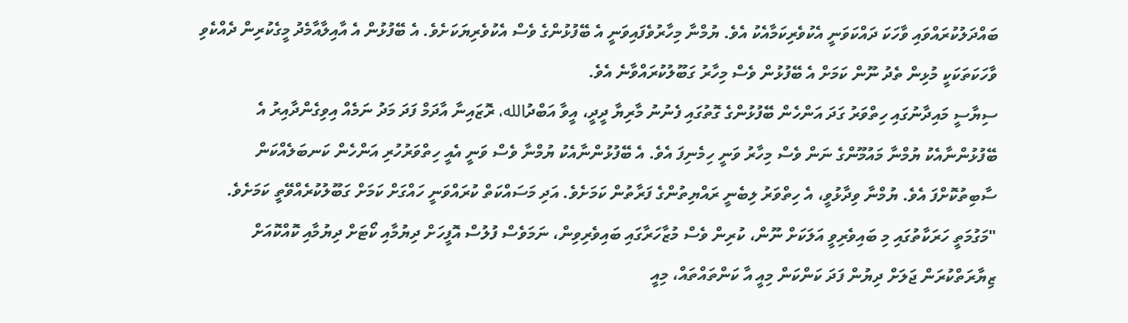ބައްދަލުކުރައްވައި ވާހަކަ ދައްކަވަނީ އެކުވެރިކަމާއެކު އެވެ. ޔުމްނާ މިހާރުވެފައިވަނީ އެ ބޭފުޅުންގެ ވެސް އެކުވެރިޔަކަށެވެ. އެ ބޭފުޅުން އެ އާއިލާއާމެދު މީގެކުރިން ދެއްކެވި ވާހަކަތަކަކީ މުޅިން ތެދު ނޫން ކަމަށް އެ ބޭފުޅުން ވެސް މިހާރު ގަބޫލުކުރައްވާނެ އެވެ.
ސިޔާސީ މައިދާނުގައި ހިތްވަރު ގަދަ އަންހެން ބޭފުޅުންގެ ގޮތުގައި ފެނުނު މާރިޔާ ދީދީ، އީވާ އަބްދުالله، ރޮޒައިނާ އާދަމް ފަދަ މަދު ނަމެއް އިވިގެންދާއިރު އެ ބޭފުޅުންނާއެކު ޔުމްނާ މައުމޫންގެ ނަން ވެސް މިހާރު ވަނީ ހިމެނިފަ އެވެ. އެ ބޭފުޅުންނާއެކު ޔުމްނާ ވެސް ވަނީ އެއީ ހިތްވަރުހުރި އަންހެން ކަނބަލެއްކަން ސާބިތުކޮށްފަ އެވެ. ޔުމްނާ ވިދާޅުވީ، އެ ހިތްވަރު ލިބެނީ ރައްޔިތުންގެ ފަރާތުން ކަމަށެވެ. އަދި މަސައްކަތް ކުރައްވަނީ ހައްގަށް ކަމަށް ގަބޫލުކުރެއްވޭތީ ކަމަށެވެ.
"މަގުމަތީ ހަރަކާތުގައި މި ބައިވެރިވީ އަލަކަށް ނޫން، ކުރިން ވެސް މުޒާހަރާގައި ބައިވެރިވިން، ނަމަވެސް ފުލުސް އޮފީހަށް ދިޔުމާއި ކޯޓަށް ދިޔުމާއި ކޮއްކޮއަށް ޒިޔާރަތްކުރަން ޖަލަށް ދިޔުން ފަދަ ކަންކަން މިއީ އާ ކަންތައްތައް، މިއީ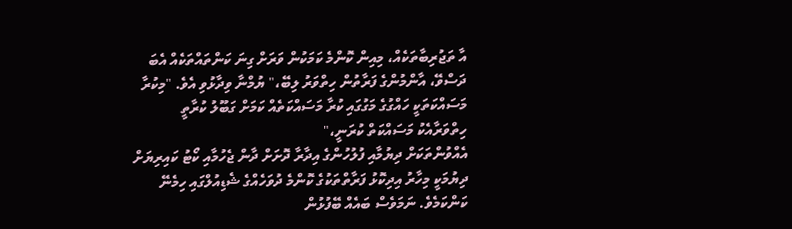އާ ތަޖުރިބާތަކެއް، މިއިން ކޮންމެ ކަމަކުން ވަރަށް ގިނަ ކަންތައްތަކެއް އެބަ ދަސްވޭ، އާންމުންގެ ފަރާތުން ހިތްވަރު ލިބޭ،" ޔުމްނާ ވިދާޅުވި އެވެ. "މިކުރާ މަސައްކަތަކީ ހައްގުގެ މަގުގައި ކުރާ މަސައްކަތެއް ކަމަށް ގަބޫލު ކުރާތީ ހިތްވަރާއެކު މަސައްކަތް ކުރަނީ،"
އެއްވުންތަކަށް ދިޔުމާއި ފުލުހުންގެ އިދާރާ ދޮށަށް ދާން ޖެހުމާއި ކޯޓު ކައިރިޔަށް ދިޔުމަކީ މިހާރު އިދިކޮޅު ފަރާތްތަކުގެ ކޮންމެ ދުވަހެއްގެ ޝެޑިއުލްގައި ހިމެނޭ ކަންކަމެވެ. ނަމަވެސް ބައެއް ބޭފުޅުން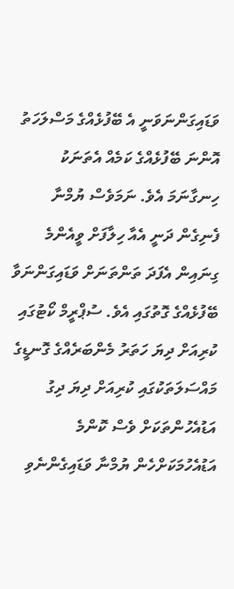ވަޑައިގަންނަވަނީ އެ ބޭފުޅެއްގެ މަސްލަހަތު އޮންނަ ބޭފުޅެއްގެ ކަމެއް އެތަނަކު ހިނގާނަމަ އެވެ. ނަމަވެސް ޔުމްނާ ފެނިގެން ދަނީ އެއާ ހިލާފަށް ވީއެންމެ ގިނައިން އެފަދަ ތަންތަނަށް ވަޑައިގަންނަވާ ބޭފުޅެއްގެ ގޮތުގައި އެވެ. ސުޕްރީމް ކޯޓުގައި ކުރިއަށް ދިޔަ ހަތަރު މެންބަރެއްގެ ގޮނޑީގެ މައްސަލަތަކުގައި ކުރިއަށް ދިޔަ ދިގު އަޑުއެހުންތަކަށް ވެސް ކޮންމެ އަޑުއެހުމަކަށްހެން ޔުމްނާ ވަޑައިގެންނެވި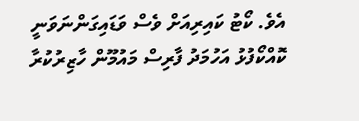އެވެ. ކޯޓު ކައިރިއަށް ވެސް ވަޑައިގަންނަވަނީ ކޮއްކޯފުޅު އަހުމަދު ފާރިސް މައުމޫން ހާޒިރުކުރާ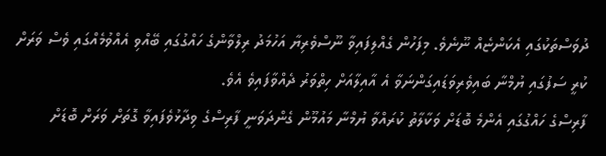ދުވަސްތަކުގައި އެކަންޏެއް ނޫނެވެ. މިފަހުން ގެއްލިފައިވާ ނޫސްވެރިޔާ އަހުމަދު ރިލްވާންގެ ހައްގުގައި ބޭއްވި އެއްވުމެއްގައި ވެސް ވަރަށް ކުރީ ސަފުގައި ޔުމްނާ ބައިވެރިވަޑައިގަންނަވާ އެ އާއިލާއަށް ހިތްވަރު ދެއްވާފައިވެ އެވެ.
ފާރިސްގެ ހައްގުގައި އެންމެ ބޮޑަށް ވަކާލާތު ކުރައްވާ ޔުމްނާ މައުމޫން ގެންދަވަނީ ފާރިސްގެ ވިދާޅުވެފައިވާ ގޮތަށް ވަރަށް ބޮޑަށް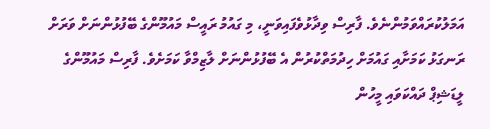އަމަލުކުރައްވަމުންނެވެ. ފާރިސް ވިދާޅުވެފައިވަނީ، މި ގައުމު ރައީސް މައުމޫންގެ ބޭފުޅުންނަށް ވަރަށް ރަނގަޅު ކަމަށާއި ގައުމަށް ހިދުމަތްކުރުން އެ ބޭފުޅުންނަށް ލާޒިމްވާ ކަމަށެވެ. ފާރިސް މައުމޫންގެ ލީޑަޝިޕް ދައްކަވައި މީހުން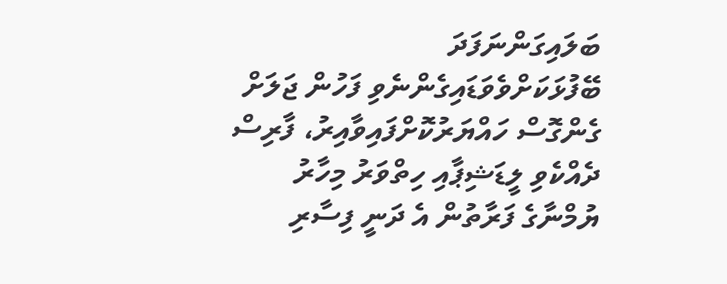ބަލައިގަންނަފަދަ ބޭފުޅަކަށްވެވަޑައިގެންނެވި ފަހުން ޖަލަށް ގެންގޮސް ހައްޔަރުކޮށްފައިވާއިރު، ފާރިސް ދެއްކެވި ލީޑަޝިޕާއި ހިތްވަރު މިހާރު ޔުމްނާގެ ފަރާތުން އެ ދަނީ ފިސާރި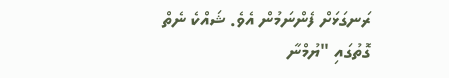ރަނގަޅަށް ފެންނަމުން އެވެ. ޝައްކެ ނެތް ގޮތުގައި "ޔުމްނާ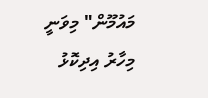މައުމޫން" މިވަނީ މިހާރު އިދިކޮޅު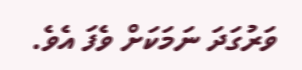ވަރުގަދަ ނަމަކަށް ވެފަ އެވެ.